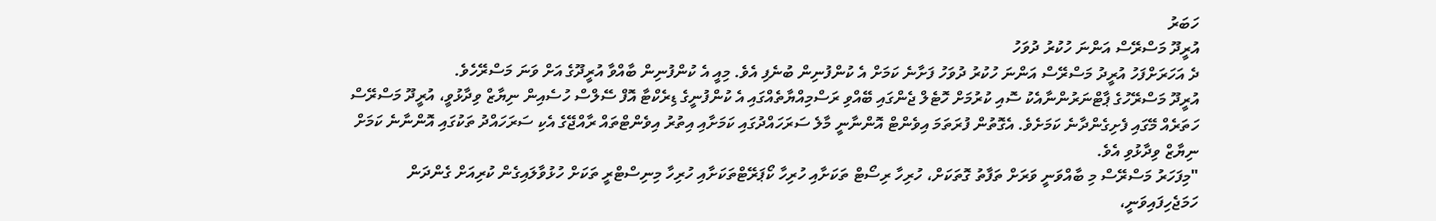ހަބަރު
އުރީދޫ މަސްރޭސް އަންނަ ހުކުރު ދުވަހު
ދެ އަހަރަށްފަހު އުރީދު މަސްރޭސް އަންނަ ހުކުރު ދުވަހު ފަށާނެ ކަމަށް އެ ކުންފުނިން ބުނެފި އެވެ. މިއީ އެ ކުންފުނިން ބާއްވާ އުރީދޫގެ އަށް ވަނަ މަސްރޭހެވެ.
އުރީދޫ މަސްރޭހުގެ ޕާޓްނަރުންނާއެކު ސޮއި ކުރުމަށް ހޮޓެލް ޖެންގައި ބޭއްވި ރަސްމިއްޔާތެއްގައި އެ ކުންފުނީގެ ޑިރެކްޓާ އޮފް ސޭލްސް ހުސެއިން ނިޔާޒް ވިދާޅުވީ، އުރީދޫ މަސްރޭސް ހަތަރެއް މޭގައި ފެށިގެންދާނެ ކަމަށެވެ. އެގޮތުން ފުރަތަމަ އިވެންޓް އޮންނާނީ މާލެ ސަރަހައްދުގައި ކަމަށާއި އިތުރު އިވެންޓްތައް ރާއްޖޭގެ އެކި ސަރަހައްދު ތަކުގައި އޮންނާނެ ކަމަށް ނިޔާޒް ވިދާޅުވި އެވެ.
"މިފަހަރު މަސްރޭސް މި ބާއްވަނީ ވަރަށް ތަފާތު ގޮތަކަށް، ހުރިހާ ރިސޯޓް ތަކަށާއި ހުރިހާ ކޯޕަރޭޓްތަކަށާއި ހުރިހާ މިނިސްޓްރީ ތަކަށް ހުޅުވާލައިގެން ކުރިއަށް ގެންދަން ހަމަޖެހިފައިވަނީ،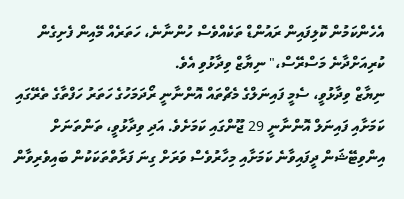އެހެންކަމުން ކޮލިފައިން ރައުންޑް ތަކެއްވެސް ހުންނާނެ، ހަތަރެއް މޭއިން ފެށިގެން ކުރިއަށްދާނެ މަސްރޭސް،" ނިޔާޒް ވިދާޅުވި އެވެ.
ނިޔާޒް ވިދާޅުވީ، ސެމީ ފައިނަލްގެ މެޗްތައް އޮންނާނީ ރޯދަމަހުގެ ހަތަރު ހަފްތާގެ ތެރޭގައި ކަމަށާއި ފައިނަލް އޮންނާނީ 29 ޖޫންގައި ކަމަށެވެ. އަދި ވިދާޅުވީ، ތަންތަނަށް އިންވިޓޭޝަން ދީފައިވާނެ ކަމަށާއި މިހާރުވެސް ވަރަށް ގިނަ ފަރާތްތަކަކުން ބައިވެރިވާން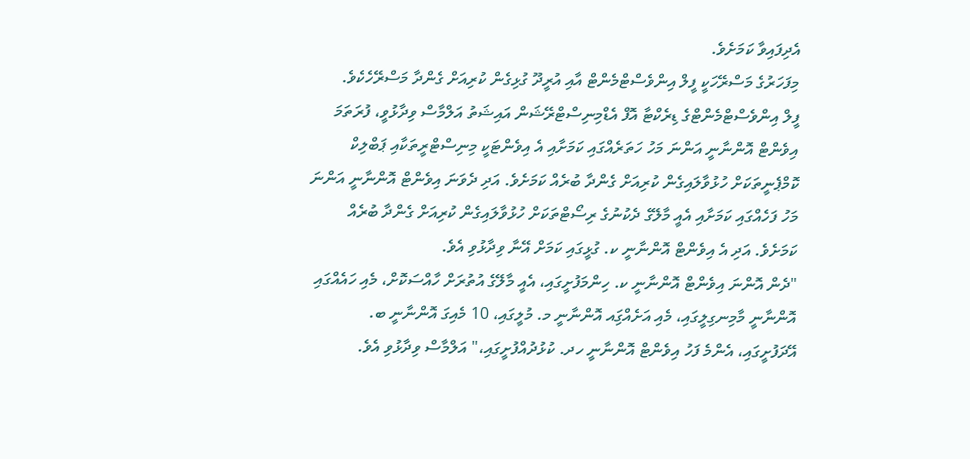އެދިފައިވާ ކަމަށެވެ.
މިފަހަރުގެ މަސްރޭހަކީ ފީލް އިންވެސްޓްމެންޓް އާއި އުރީދޫ ގުޅިގެން ކުރިއަށް ގެންދާ މަސްރޭހެކެވެ.
ފީލް އިންވެސްޓްމެންޓްގެ ޑިރެކްޓާ އޮފް އެޑްމިނިސްޓްރޭޝަން އައިޝަތު އަލްމާސް ވިދާޅުވީ، ފުރަތަމަ އިވެންޓް އޮންނާނީ އަންނަ މަހު ހަތަރެއްގައި ކަމަށާއި އެ އިވެންޓަކީ މިނިސްޓްރީތަކާއި ޕަބްލިކް ކޮމްޕެނީތަކަށް ހުޅުވާލައިގެން ކުރިއަށް ގެންދާ ބުރެއް ކަމަށެވެ. އަދި ދެވަނަ އިވެންޓް އޮންނާނީ އަންނަ މަހު ފަހެއްގައި ކަމަށާއި އެއީ މާލޭގެ ދެކުނުގެ ރިސޯޓްތަކަށް ހުޅުވާލައިގެން ކުރިއަށް ގެންދާ ބުރެއް ކަމަށެވެ. އަދި އެ އިވެންޓް އޮންނާނީ ކ. ގުޅީގައި ކަމަށް އޭނާ ވިދާޅުވި އެވެ.
"ދެން އޮންނަ އިވެންޓް އޮންނާނީ ކ. ހިންމަފުށީގައި، އެއީ މާލޭގެ އުތުރަށް ހާއްސަކޮށް، މެއި ހައެއްގައި އޮންނާނީ މާމިނގިލީގައި، މެއި އަށެއްގަިއ އޮންނާނީ މ. މުލީގައި، 10 މެއިގަ އޮންނާނީ ބ. އޭދަފުށީގައި، އެންމެ ފަހު އިވެންޓް އޮންނާނީ ހދ. ކުޅުދުއްފުށީގައި،" އަލްމާސް ވިދާޅުވި އެވެ.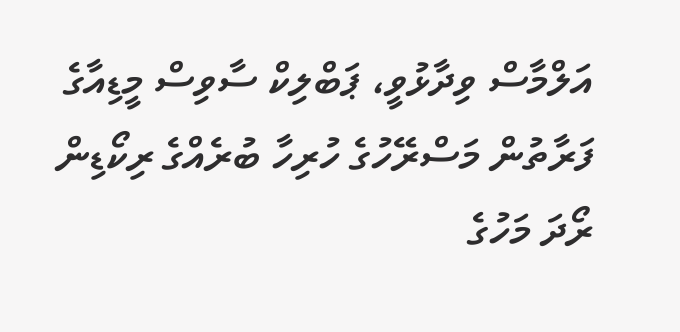އަލްމާސް ވިދާޅުވީ، ޕަބްލިކް ސާވިސް މީޑިއާގެ ފަރާތުން މަސްރޭހުގެ ހުރިހާ ބުރެއްގެ ރިކޯޑިން ރޯދަ މަހުގެ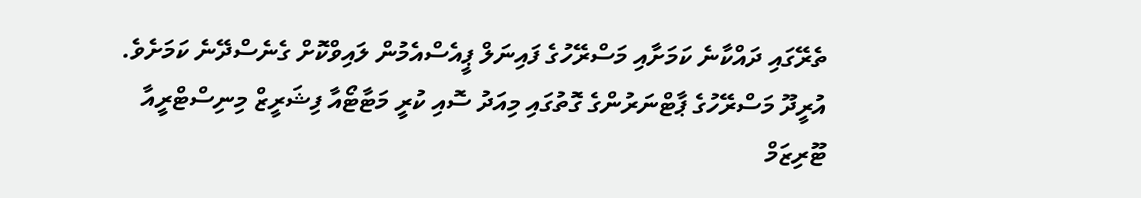ތެރޭގައި ދައްކާނެ ކަމަށާއި މަސްރޭހުގެ ފައިނަލް ޕީއެސްއެމުން ލައިވްކޮށް ގެނެސްދޭނެ ކަމަށެވެ.
އުރީދޫ މަސްރޭހުގެ ޕާޓްނަރުންގެ ގޮތުގައި މިއަދު ސޮއި ކުރީ މަޓާޓޯއާ ފިޝަރީޒް މިނިސްޓްރީއާ ޓޫރިޒަމް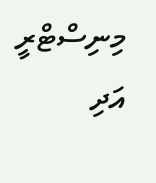މިނިސްޓްރީ އަދި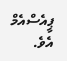ޕީއެސްއެމް އެވެ.